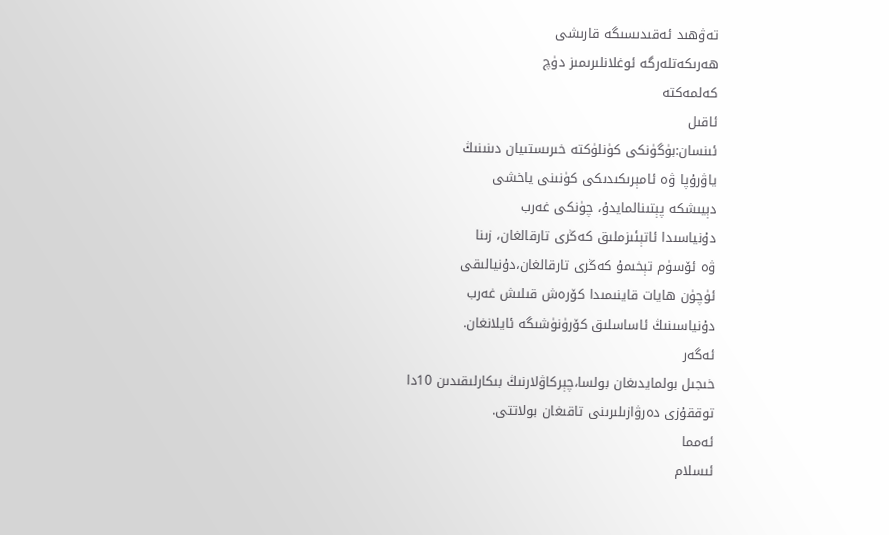تەۋھىد ئەقىدىسىگە قارىشى
ھەرىكەتلەرگە ئوغلانلىرىمىز دۈچ
كەلمەكتە
ئاقىل
ئىنسان:بۈگۈنكى كۈنلۈكتە خىرىستىيان دىنىنىڭ
ياۋرۇپا ۋە ئامېرىكىدىكى كۈنىنى ياخشى
دېيىشكە پېتىنالمايدۇ، چۈنكى غەرب
دۇنياسىدا ئاتېئىزملىق كەڭرى تارقالغان، زىنا
ۋە ئۆسۈم تېخىمۇ كەڭرى تارقالغان،دۇنيالىقى
ئۈچۈن ھايات قاينىمىدا كۆرەش قىلىش غەرب
دۇنياسىنىڭ ئاساسلىق كۆرۈنۈشىگە ئايلانغان.
ئەگەر
خىجىل بولمايدىغان بولسا،چېركاۋلارنىڭ بىكارلىقىدىن 10دا
توققۇزى دەرۋازىلىرىنى تاقىغان بولاتتى.
ئەمما
ئىسلام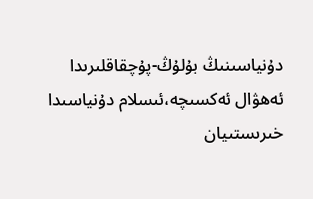دۇنياسىنىڭ بۇلۇڭ-پۇچقاقلىرىدا
ئەھۋال ئەكسىچە،ئىسلام دۇنياسىدا خىرىستىيان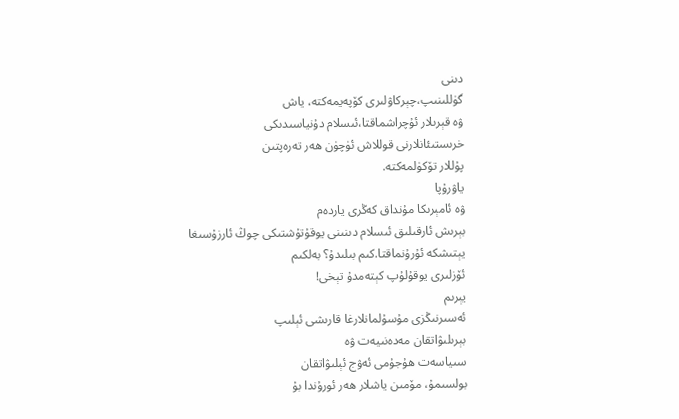دىنى
گۈللىنىپ،چېركاۋلىرى كۆپەيمەكتە، ياش
ۋە قېرىلار ئۇچراشماقتا،ئىسلام دۇنياسىدىكى
خرىستىئانلارنى قوللاش ئۈچۈن ھەر تەرەپتىن
پۇللار تۆكۈلمەكتە.
ياۋرۇپا
ۋە ئامېرىكا مۇنداق كەڭرى ياردەم
بېرىش ئارقىلىق ئىسلام دىنىنى يوقۇتۇشتىكى چوڭ ئارزۇسىغا
يېتىشكە ئۇرۇنماقتا.كىم بىلىدۇ؟ بەلكىم
ئۆزلىرى يوقۇلۇپ كېتەمدۇ تېخى!
يېرىم
ئەسىرنىڭزى مۇسۇلمانلارغا قارىشى ئېلىپ
بېرىلىۋاتقان مەدەنىيەت ۋە
سىياسەت ھۇجۇمى ئەۋج ئېلىۋاتقان
بولسىمۇ، مۆمىن ياشلار ھەر ئورۇندا بۇ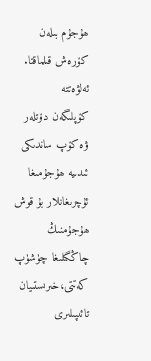ھۇجۇم بىلەن كۆرەش قىلماقتا.
ئەلۋەتتە
كۆپلىگەن دۆتلەر ۋە كۆپ ساندىكى
ئىدىيە ھۇجۇمىغا ئۇچرىغانلار بۇ قوش
ھۇجۇمنىڭ چاڭگىلىغا چۈشۈپ
كەتتى،خىرىستىيان تائىپىلىرى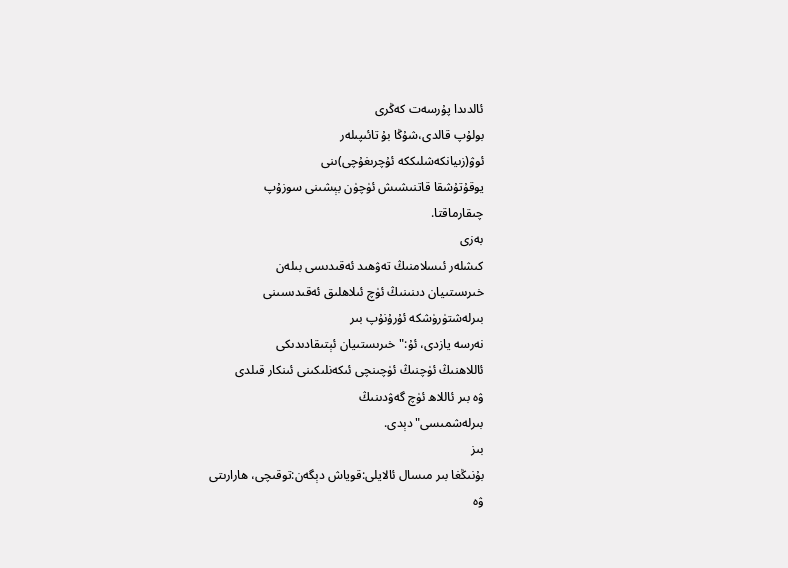ئالدىدا پۇرسەت كەڭرى
بولۇپ قالدى،شۇڭا بۇ تائىپىلەر
ئوۋ(زىيانكەشلىككە ئۇچرىغۇچى)ىنى
يوقۇتۇشقا قاتنىشىش ئۈچۈن بېشىنى سوزۇپ
چىقارماقتا.
بەزى
كىشلەر ئىسلامنىڭ تەۋھىد ئەقىدىسى بىلەن
خىرىستىيان دىنىنىڭ ئۈچ ئىلاھلىق ئەقىدىسىنى
بىرلەشتۈرۈشكە ئۇرۇنۇپ بىر
نەرسە يازدى، ئۇ:"خىرىستىيان ئېتىقادىدىكى
ئاللاھنىڭ ئۈچنىڭ ئۈچىنچى ئىكەنلىكىنى ئىنكار قىلدى
ۋە بىر ئاللاھ ئۈچ گەۋدىنىڭ
بىرلەشمىسى"دېدى.
بىز
بۇنىڭغا بىر مىسال ئالايلى:قوياش دېگەن:توقىچى، ھارارىتى
ۋە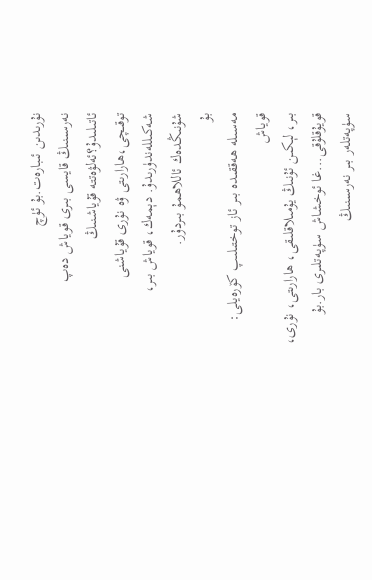نۇرىدىن ئىبارەت.بۇ ئۈچ
نەرسىنىڭ قايسى بىرى قوياش دەپ
ئاتىلىدۇ؟ئەلۋەتتە قۇياشنىڭ
توقىچى،ھارارىتى ۋە نۇرى قۇياشنى
شەكىللەندۈرىدۇ. دېمەك، قوياش بىر،
شۇنىڭدەك ئاللاھمۇ بىردۇر.
بۇ
مەسىلە ھەققىدە بىر ئاز توختىلىپ كۆرەيلى:
قوياش
بىر، لېكىن ئۇنىڭ يۇمىلاقلىقى، ھارارىتى، نۇرى،
قويۇقلۇقى...غا ئوخشاش سۈپەتلىرى بار.بۇ
سۈپەتلەر بىر نەرسىنىڭ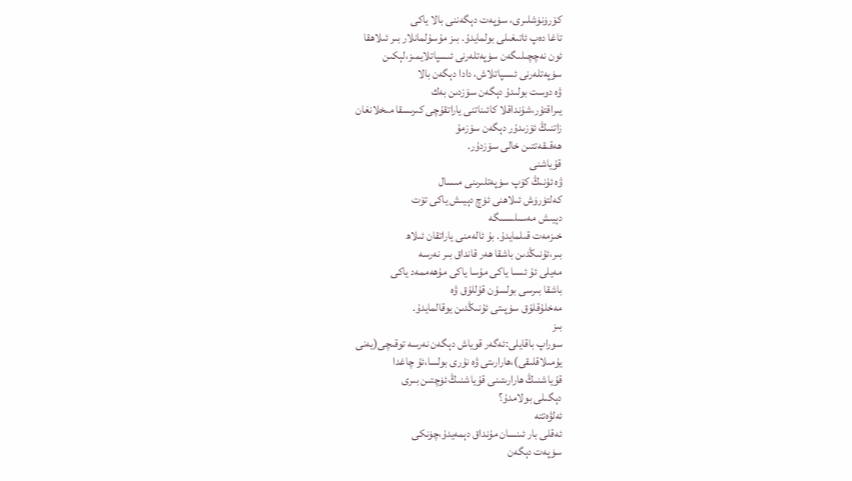كۆرۈنۈشلىرى، سۈپەت دېگەننى بالا ياكى
تاغا دەپ ئاتىغىلى بولمايدۇ. بىز مۇسۇلمانلار بىر ئىلاھقا
ئون نەچچىلىگەن سۈپەتلەرنى ئىسپاتلايمىز،لېكىن
سۈپەتلەرنى ئىسپاتلاش، دادا دېگەن بالا
ۋە دوست بولىدۇ دېگەن سۆزدىن بەك
يىراقتۇر،شۇنداقلا كائىناتنى ياراتقۇچى كىرىسقا مىخلانغان
زاتنىڭ ئۆزىدۇر دېگەن سۆزمۇ
ھەقىقەتتىن خالى سۆزدۇر.
قۇياشنى
ۋە ئۇنىڭ كۆپ سۈپەتلىرىنى مىسال
كەلتۈرۈش ئىلاھنى ئۈچ دېيىش ياكى تۆت
دېيىش مەسىلىسىگە
خىزمەت قىلمايدۇ. بۇ ئالەمنى ياراتقان ئىلاھ
بىر،ئۇنىڭدىن باشقا ھەر قانداق بىر نەرسە
مەيلى ئۇ ئىسا ياكى مۇسا ياكى مۇھەممەد ياكى
باشقا بىرسى بولسۇن قۇللۇق ۋە
مەخلۇقلۇق سۈپىتى ئۇنىڭدىن يوقالمايدۇ.
بىز
سوراپ باقايلى:ئەگەر قوياش دېگەن نەرسە توقىچى(يەنى
يۇمىلاقلىقى)،ھارارىتى ۋە نۇرى بولسا،ئۇ چاغدا
قۇياشنىڭ ھارارىتىنى قۇياشنىڭ ئۈچتىن بىرى
دېگىلى بولامدۇ؟
ئەلۋەتتە
ئەقلى بار ئىنسان مۇنداق دېمەيدۇ،چۈنكى
سۈپەت دېگەن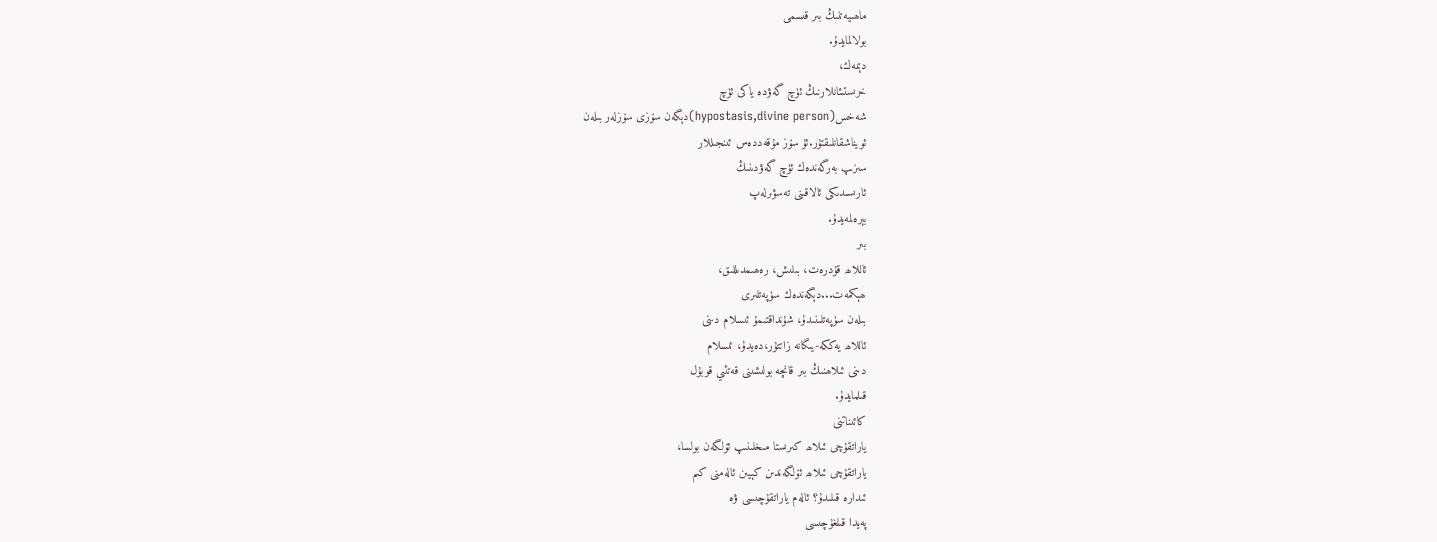ماھىيەتنىڭ بىر قىسمى
بولالمايدۇ.
دېمەك،
خرىستىئانلارنىڭ ئۈچ گەۋدە ياكى ئۈچ
شەخس(hypostasis,divine person)دېگەن سۆزى سۆزلەر بىلەن
ئويناشقانلىقتۇر.ئۇ سۆز مۇقەددەس ئىنجىللار
سىزىپ بەرگەندەك ئۈچ گەۋدىنىڭ
ئارىسىدىكى ئالاقىنى تەسۋىرلەپ
بېرەلمەيدۇ.
بىر
ئاللاھ قۇدرەت، بىلىش، رەھىمدىللىق،
ھېكمەت...دېگەندەك سۈپەتلىرى
بىلەن سۈپەتلىنىدۇ، شۇنداقتىمۇ ئىسلام دىنى
ئاللاھ يەككە-يىگانە زاتتۇر،دەيدۇ، ئىسلام
دىنى ئىلاھنىڭ بىر قانچە بولىشىنى قەتئىي قوبۇل
قىلمايدۇ.
كائىناتنى
ياراتقۇچى ئىلاھ كىرىستا مىخلىنىپ ئۆلگەن بولسا،
ياراتقۇچى ئىلاھ ئۆلگەندىن كېيىن ئالەمنى كىم
ئىدارە قىلىدۇ؟ ئالەم ياراتقۇچىسى ۋە
پەيدا قىلغۇچىسى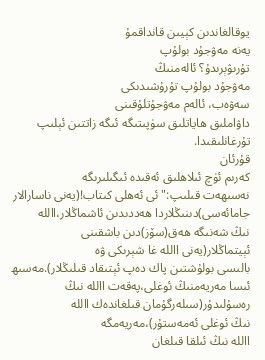يوقالغاندىن كېيىن قانداقمۇ
يەنە مەۋجۇد بولۇپ
تۇرىۋېرىدۇ؟ ئالەمنىڭ
مەۋجۇد بولۇپ تۇرۇشىدىكى
سەۋەب، ئالەم مەۋجۇتلۇقىنى
داۋاملىق ھاياتلىق سۈپىتىگە ئىگە زاتتىن ئېلىپ
تۇرغانلىقىدا.
قۇرئان
كەرىم ئۈچ ئىلاھلىق ئەقىدە ئىگىلىرىگە
نەسىھەت قىلىپ:"ئى ئەھلى كىتاب!(يەنى ناسارالار
جامائەسى)دىنىڭلاردا ھەددىدىن ئاشماڭلار،االله
نىڭ شەنىگە ھەق(سۆز)دىن باشقىنى
ئېيتماڭلار(يەنى االله غا شېرىكى ۋە
بالىسى بولۇشتىن پاك دەپ ئېتىقاد قىلىڭلار).مەسىھ
ئىسا مەريەمنىڭ ئوغلى،پەقەت االله نىڭ
رەسۇلىدۇر(سىلەرگۇمان قىلغاندەك االله
نىڭ ئوغلى ئەمەستۇر)،مەريەمگە
االله نىڭ ئىلقا قىلغان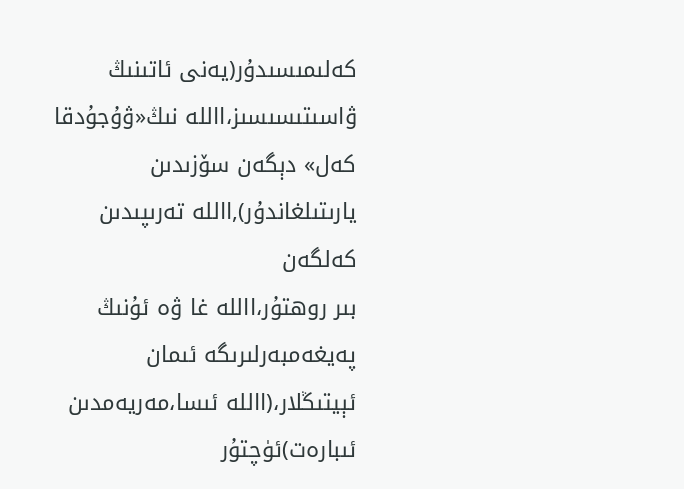كەلىمىسىدۇر(يەنى ئاتىنىڭ
ۋاسىتىسىسىز،االله نىڭ«ۋۇجۇدقا كەل» دېگەن سۆزىدىن يارىتىلغاندۇر),االله تەرىپىدىن كەلگەن
بىر روھتۇر،االله غا ۋە ئۇنىڭ پەيغەمبەرلىرىگە ئىمان ئېيتىڭلار،(االله ئىسا،مەريەمدىن
ئىبارەت)ئۈچتۇر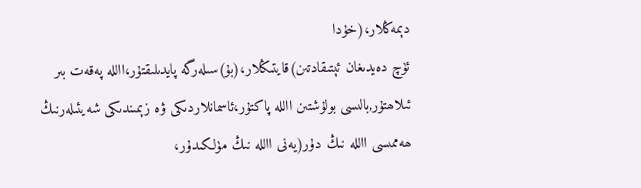دېمەڭلار،(خۇدا
ئۈچ دەيدىغان ئېتىقادتىن)قايتىڭلار،(بۇ)سىلەرگە پايدىلىقتۇر،االله پەقەت بىر
ئىلاھتۇر,بالىسى بولۇشتىن االله پاكتۇر،ئاسمانلاردىكى ۋە زېمىندىكى شەيئىلەرنىڭ
ھەممىسى االله نىڭ دۇر(يەنى االله نىڭ مۈلكىدۇر،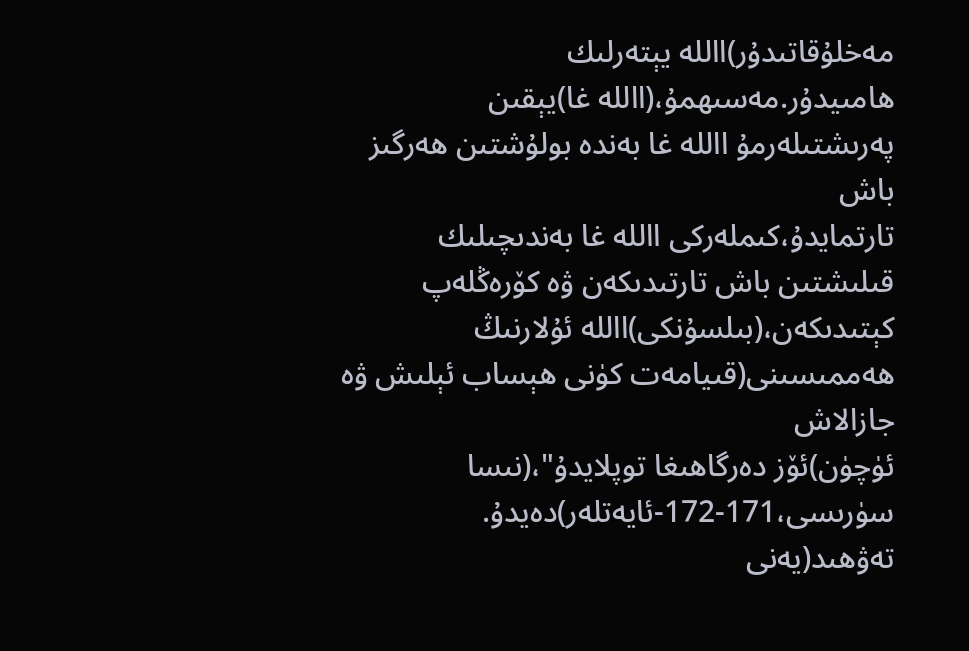مەخلۇقاتىدۇر)االله يېتەرلىك
ھامىيدۇر.مەسىھمۇ،(االله غا)يېقىن پەرىشتىلەرمۇ االله غا بەندە بولۇشتىن ھەرگىز باش
تارتمايدۇ،كىملەركى االله غا بەندىچىلىك قىلىشتىن باش تارتىدىكەن ۋە كۆرەڭلەپ
كېتىدىكەن،(بىلسۇنكى)االله ئۇلارنىڭ ھەممىسىنى(قىيامەت كۈنى ھېساب ئېلىش ۋە جازالاش
ئۈچۈن)ئۆز دەرگاھىغا توپلايدۇ"،(نىسا سۈرىسى،171-172-ئايەتلەر)دەيدۇ.
تەۋھىد(يەنى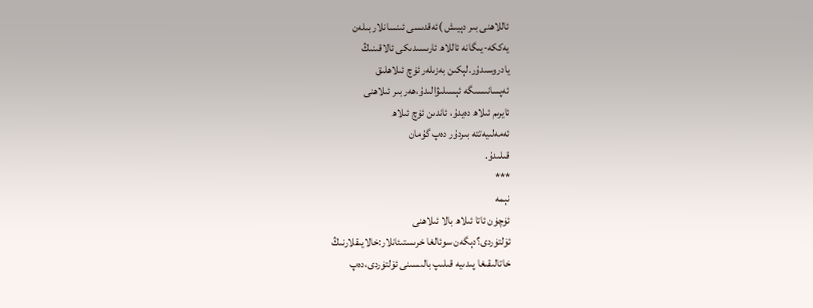ئاللاھنى بىر دېيىش )ئەقدىسى ئىنسانلار بىلەن
يەككە-يىگانە ئاللاھ ئارىسىدىكى ئالاقىنىڭ
يادروسىدۇر.لېكىن بەزىلەر ئۈچ ئىلاھلىق
ئەپسانىسىگە ئېسىلىۋالىدۇ،ھەر بىر ئىلاھنى
ئايرىم ئىلاھ دەيدۇ، ئاندىن ئۈچ ئىلاھ
ئەمەلىيەتتە بىردۇر دەپ گۇمان
قىلىدۇ.
***
نېمە
ئۈچۈن ئاتا ئىلاھ بالا ئىلاھنى
ئۆلتۈردى؟دېگەن سوئالغا خرىستىئانلار:خالايىقلارنىڭ
خاتالىقىغا پىدىيە قىلىپ بالىسىنى ئۆلتۈردى،دەپ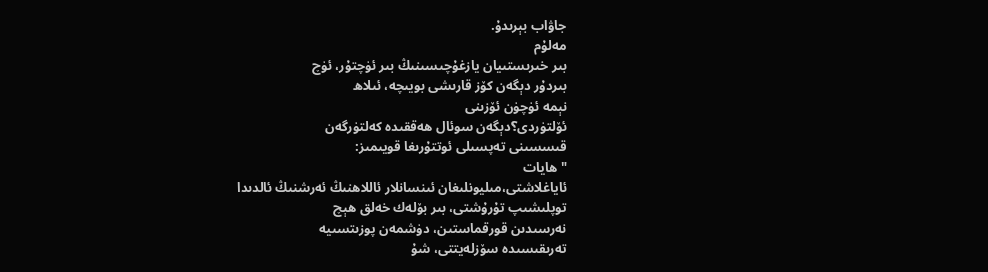جاۋاب بېرىدۇ.
مەلۇم
بىر خىرىستىيان يازغۇچىسىنىڭ بىر ئۈچتۇر، ئۈچ
بىردۇر دېگەن كۆز قارىشى بويىچە، ئىلاھ
نېمە ئۈچۈن ئۆزىنى
ئۆلتۈردى؟دېگەن سوئال ھەققىدە كەلتۈرگەن
قىسسىنى تەپسىلى ئوتتۇرىغا قويىمىز:
"ھايات
ئاياغلاشتى،مىليونلىغان ئىنسانلار ئاللاھنىڭ ئەرشنىڭ ئالدىدا
توپلىشىپ تۇرۇشتى، بىر بۆلەك خەلق ھېچ
نەرسىدىن قورقماستىن، دۈشمەن پوزىتسىيە
تەرىقىسىدە سۆزلەيتتى، شۇ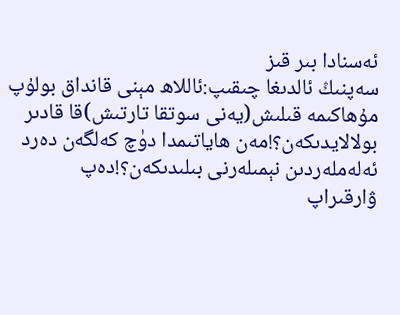ئەسنادا بىر قىز
سەپنىڭ ئالدىغا چىقىپ:ئاللاھ مېنى قانداق بولۇپ
مۇھاكىمە قىلىش(يەنى سوتقا تارتىش)قا قادىر
بولالايدىكەن؟!مەن ھاياتىمدا دۈچ كەلگەن دەرد
ئەلەملەردىن نېمىلەرنى بىلىدىكەن؟!دەپ
ۋارقىراپ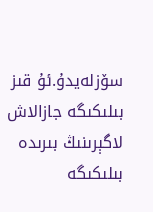سۆزلەيدۇ.ئۇ قىز بىلىكىگە جازالاش
لاگېرىنىڭ بىرىدە بىلىكىگە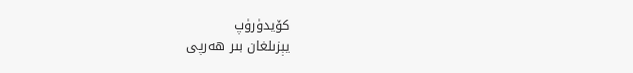كۆيدۈرۈپ
يېزىلغان بىر ھەرپى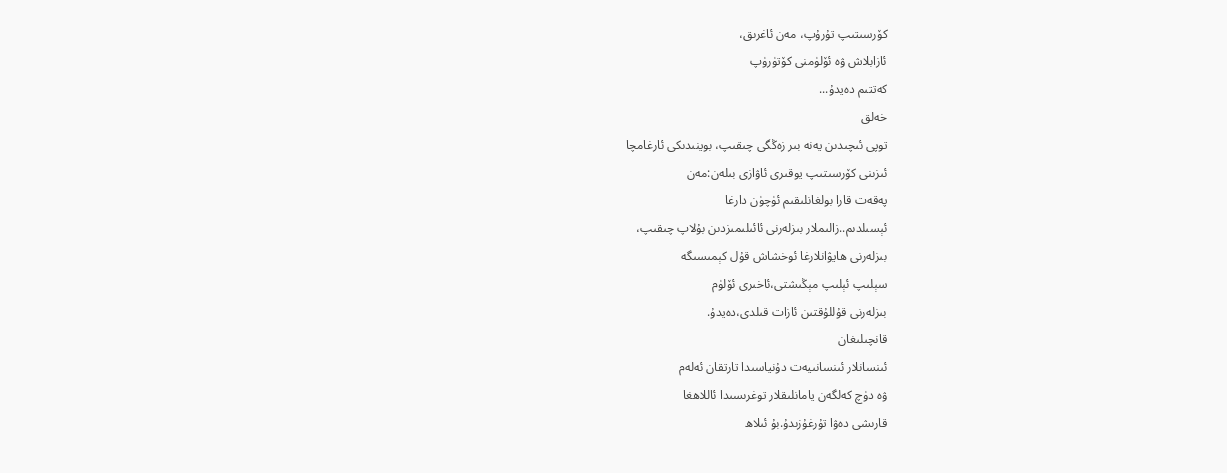كۆرسىتىپ تۇرۇپ، مەن ئاغرىق،
ئازابلاش ۋە ئۆلۈمنى كۆتۈرۈپ
كەتتىم دەيدۇ...
خەلق
توپى ئىچىدىن يەنە بىر زەڭگى چىقىپ، بوينىدىكى ئارغامچا
ئىزىنى كۆرسىتىپ يوقىرى ئاۋازى بىلەن:مەن
پەقەت قارا بولغانلىقىم ئۈچۈن دارغا
ئېسىلدىم..زالىملار بىزلەرنى ئائىلىمىزدىن بۇلاپ چىقىپ،
بىزلەرنى ھايۋانلارغا ئوخشاش قۇل كېمىسىگە
سېلىپ ئېلىپ مېڭىشتى،ئاخىرى ئۆلۈم
بىزلەرنى قۇللۇقتىن ئازات قىلدى،دەيدۇ.
قانچىلىغان
ئىنسانلار ئىنسانىيەت دۇنياسىدا تارتقان ئەلەم
ۋە دۈچ كەلگەن يامانلىقلار توغرىسىدا ئاللاھغا
قارىشى دەۋا تۇرغۇزىدۇ.بۇ ئىلاھ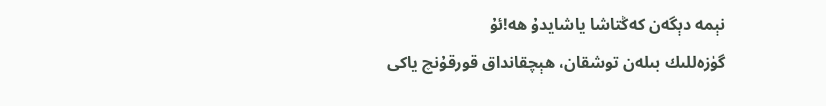نېمە دېگەن كەڭتاشا ياشايدۇ ھە!ئۇ
گۈزەللىك بىلەن توشقان، ھېچقانداق قورقۇنچ ياكى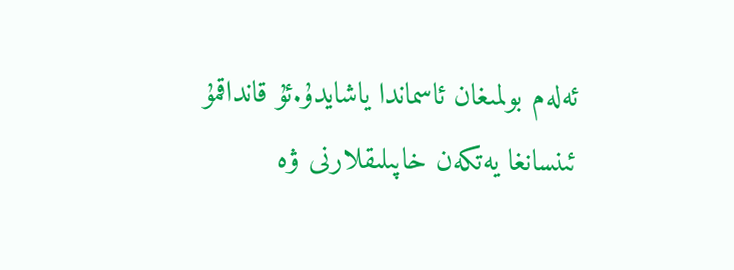ئەلەم بولمىغان ئاسماندا ياشايدۇ.ئۇ قانداقمۇ
ئىنسانغا يەتكەن خاپىلىقلارنى ۋە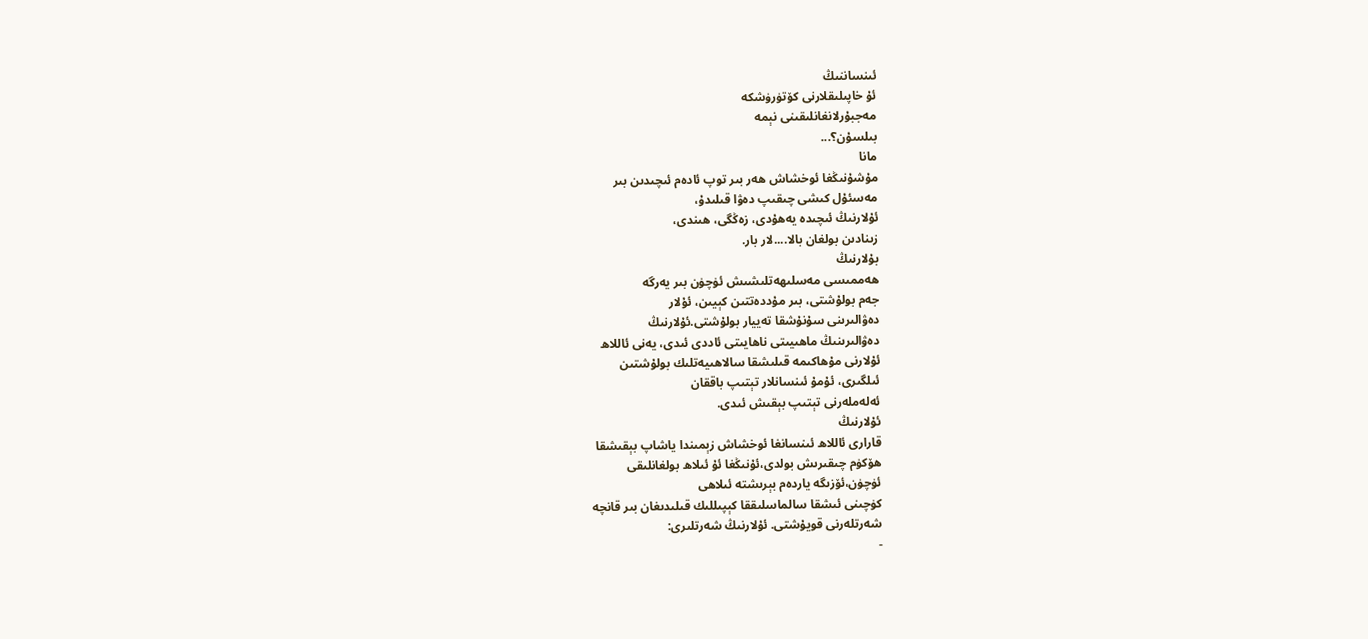ئىنساننىڭ
ئۇ خاپىلىقلارنى كۆتۈرۈشكە
مەجبۇرلانغانلىقىنى نېمە
بىلسۇن؟...
مانا
مۇشۇنىڭغا ئوخشاش ھەر بىر توپ ئادەم ئىچىدىن بىر
مەسئۇل كىشى چىقىپ دەۋا قىلىدۇ،
ئۇلارنىڭ ئىچىدە يەھۇدى، زەڭگى، ھىندى،
زىنادىن بولغان بالا....لار بار.
بۇلارنىڭ
ھەممىسى مەسلىھەتلىشىش ئۈچۈن بىر يەرگە
جەم بولۇشتى، بىر مۇددەتتىن كېيىن، ئۇلار
دەۋالىرىنى سۇنۇشقا تەييار بولۇشتى.ئۇلارنىڭ
دەۋالىرىنىڭ ماھىيىتى ناھايىتى ئاددى ئىدى، يەنى ئاللاھ
ئۇلارنى مۇھاكىمە قىلىشقا سالاھىيەتلىك بولۇشتىن
ئىلگىرى، ئۇمۇ ئىنسانلار تېتىپ باققان
ئەلەملەرنى تېتىپ بېقىش ئىدى.
ئۇلارنىڭ
قارارى ئاللاھ ئىنسانغا ئوخشاش زېمىندا ياشاپ بېقىشقا
ھۆكۈم چىقىرىش بولدى،ئۇنىڭغا ئۇ ئىلاھ بولغانلىقى
ئۈچۈن،ئۆزىگە ياردەم بېرىشتە ئىلاھى
كۈچىنى ئىشقا سالماسلىققا كېپىللىك قىلىدىغان بىر قانچە
شەرتلەرنى قويۇشتى. ئۇلارنىڭ شەرتلىرى:
-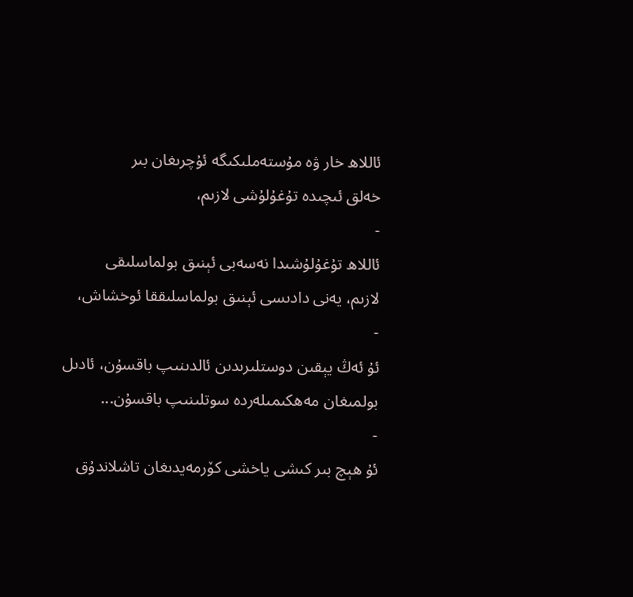ئاللاھ خار ۋە مۇستەملىكىگە ئۇچرىغان بىر
خەلق ئىچىدە تۇغۇلۇشى لازىم،
-
ئاللاھ تۇغۇلۇشىدا نەسەبى ئېنىق بولماسلىقى
لازىم، يەنى دادىسى ئېنىق بولماسلىققا ئوخشاش،
-
ئۇ ئەڭ يېقىن دوستلىرىدىن ئالدىنىپ باقسۇن، ئادىل
بولمىغان مەھكىمىلەردە سوتلىنىپ باقسۇن...
-
ئۇ ھېچ بىر كىشى ياخشى كۆرمەيدىغان تاشلاندۇق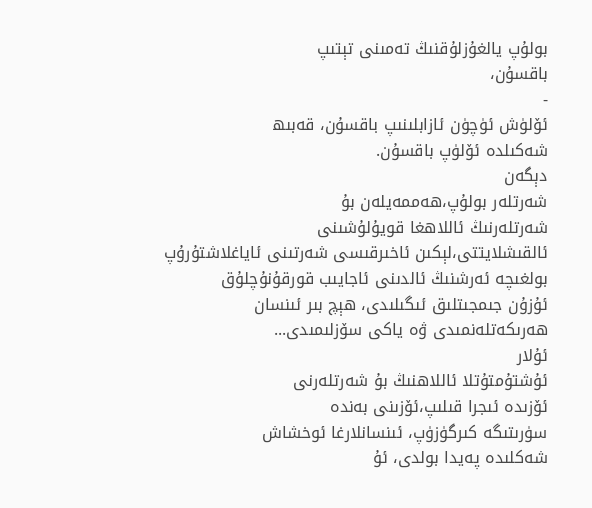بولۇپ يالغۇزلۇقنىڭ تەمىنى تېتىپ
باقسۇن،
-
ئۆلۈش ئۈچۈن ئازابلىنىپ باقسۇن، قەبىھ
شەكىلدە ئۆلۈپ باقسۇن.
دېگەن
شەرتلەر بولۇپ،ھەممەيلەن بۇ
شەرتلەرنىڭ ئاللاھغا قويۇلۇشىنى
ئالقىشلايتتى،لېكىن ئاخىرقىسى شەرتىنى ئاياغلاشتۇرۇپ
بولغىچە ئەرشنىڭ ئالدىنى ئاجايىب قورقۇنۇچلۇق
ئۇزۇن جىمجىتلىق ئىگىلىدى، ھېچ بىر ئىنسان
ھەرىكەتلەنمىدى ۋە ياكى سۆزلىمىدى...
ئۇلار
ئۇشتۇمتۇتلا ئاللاھنىڭ بۇ شەرتلەرنى
ئۆزىدە ئىجرا قىلىپ،ئۆزىنى بەندە
سۈرىتىگە كىرگۈزۈپ، ئىنسانلارغا ئوخشاش
شەكلىدە پەيدا بولدى، ئۇ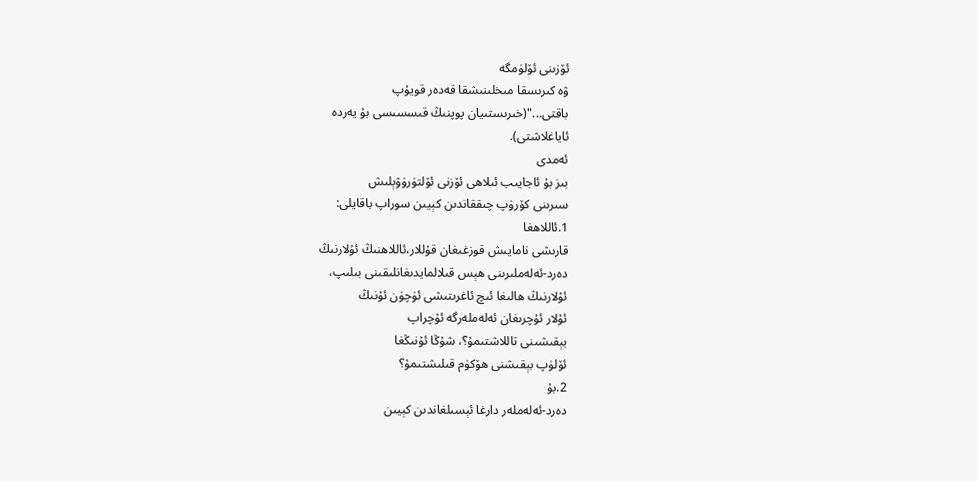ئۆزىنى ئۆلۈمگە
ۋە كىرىسقا مىخلىنىشقا قەدەر قويۇپ
باقتى..."(خىرىستىيان پوپنىڭ قىسسىسى بۇ يەردە
ئاياغلاشتى).
ئەمدى
بىز بۇ ئاجايىب ئىلاھى ئۆزنى ئۆلتۈرۈۋېلىش
سىرىنى كۆرۈپ چىققاندىن كېيىن سوراپ باقايلى:
1.ئاللاھغا
قارىشى نامايىش قوزغىغان قۇللار،ئاللاھنىڭ ئۇلارنىڭ
دەرد-ئەلەملىرىنى ھېس قىلالمايدىغانلىقىنى بىلىپ،
ئۇلارنىڭ ھالىغا ئىچ ئاغرىتىشى ئۈچۈن ئۇنىڭ
ئۇلار ئۇچرىغان ئەلەملەرگە ئۇچراپ
بېقىشىنى تاللاشتىمۇ؟، شۇڭا ئۇنىڭغا
ئۆلۈپ بېقىشنى ھۆكۈم قىلىشتىمۇ؟
2.بۇ
دەرد-ئەلەملەر دارغا ئېسىلغاندىن كېيىن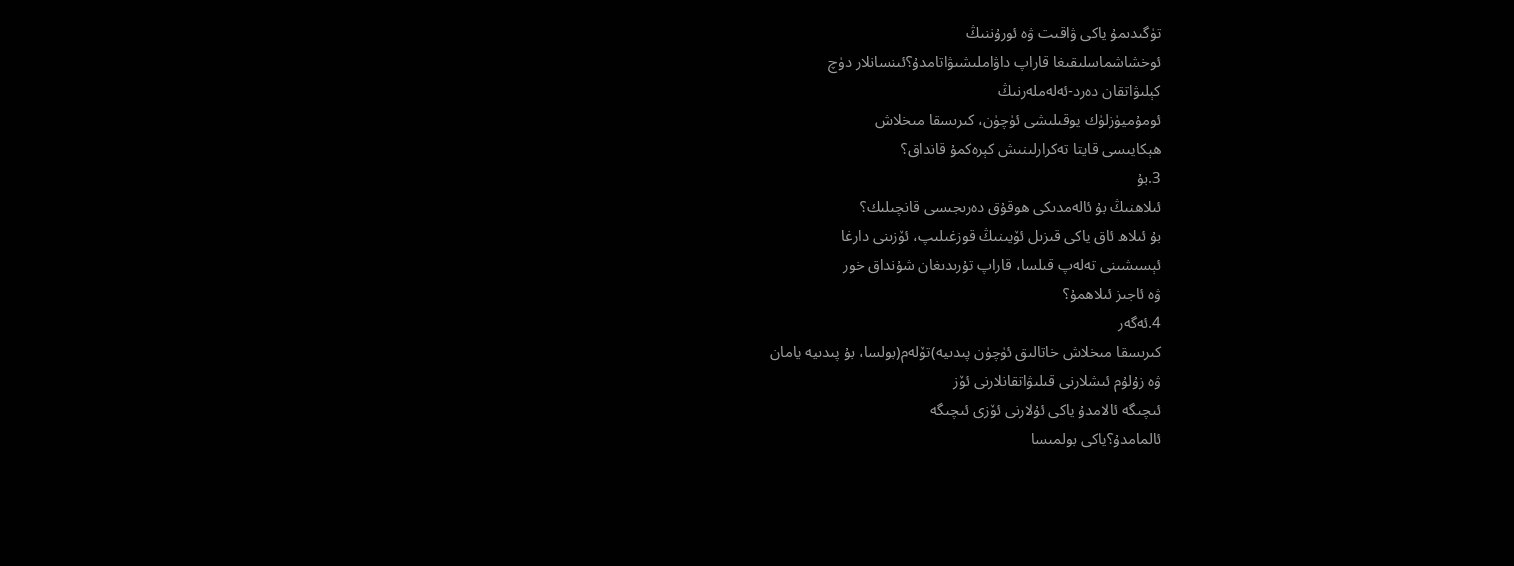تۈگىدىمۇ ياكى ۋاقىت ۋە ئورۇننىڭ
ئوخشاشماسلىقىغا قاراپ داۋاملىشىۋاتامدۇ؟ئىنسانلار دۈچ
كېلىۋاتقان دەرد-ئەلەملەرنىڭ
ئومۇميۈزلۈك يوقىلىشى ئۈچۈن، كىرىسقا مىخلاش
ھېكايىسى قايتا تەكرارلىنىش كېرەكمۇ قانداق؟
3.بۇ
ئىلاھنىڭ بۇ ئالەمدىكى ھوقۇق دەرىجىسى قانچىلىك؟
بۇ ئىلاھ ئاق ياكى قىزىل ئۆيىنىڭ قوزغىلىپ، ئۆزىنى دارغا
ئېسىشىنى تەلەپ قىلسا، قاراپ تۇرىدىغان شۇنداق خور
ۋە ئاجىز ئىلاھمۇ؟
4.ئەگەر
كىرىسقا مىخلاش خاتالىق ئۈچۈن پىدىيە)تۆلەم(بولسا، بۇ پىدىيە يامان
ۋە زۇلۇم ئىشلارنى قىلىۋاتقانلارنى ئۆز
ئىچىگە ئالامدۇ ياكى ئۇلارنى ئۆزى ئىچىگە
ئالمامدۇ؟ياكى بولمىسا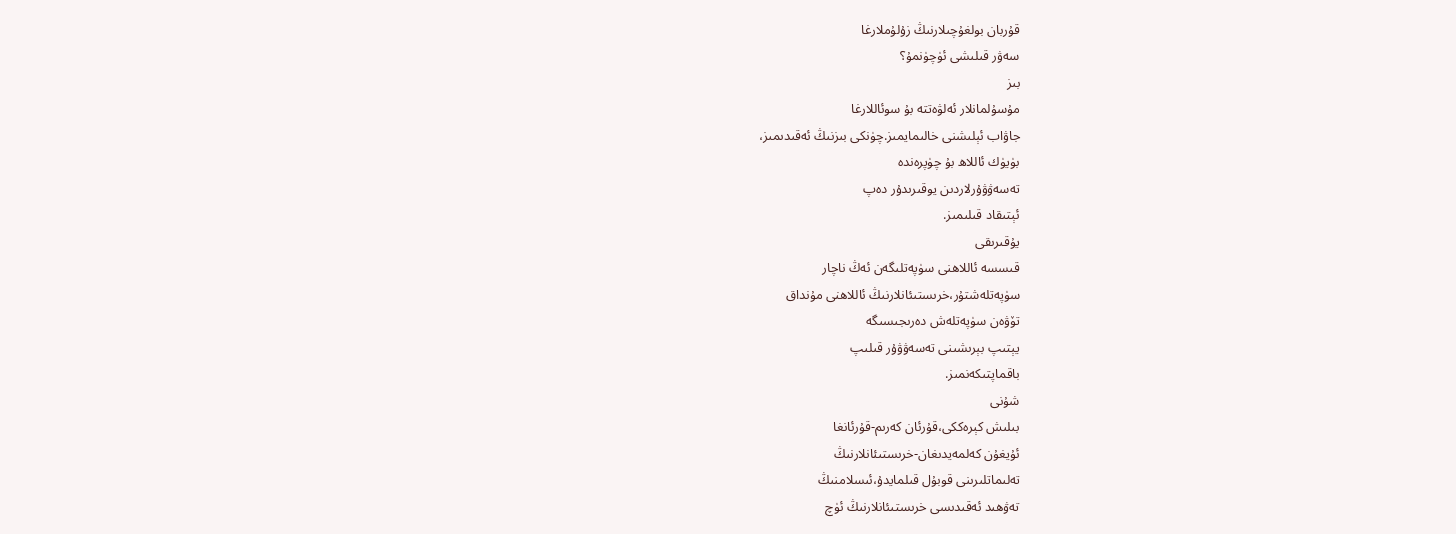قۇربان بولغۇچىلارنىڭ زۇلۇملارغا
سەۋر قىلىشى ئۈچۈنمۇ؟
بىز
مۇسۇلمانلار ئەلۋەتتە بۇ سوئاللارغا
جاۋاب ئېلىشنى خالىمايمىز.چۈنكى بىزنىڭ ئەقىدىمىز،
بۈيۈك ئاللاھ بۇ چۈپرەندە
تەسەۋۋۇرلاردىن يوقىرىدۇر دەپ
ئېتىقاد قىلىمىز.
يۇقىرىقى
قىسسە ئاللاھنى سۈپەتلىگەن ئەڭ ناچار
سۈپەتلەشتۇر،خرىستىئانلارنىڭ ئاللاھنى مۇنداق
تۆۋەن سۈپەتلەش دەرىجىسىگە
يېتىپ بېرىشىنى تەسەۋۋۇر قىلىپ
باقماپتىكەنمىز.
شۇنى
بىلىش كېرەككى،قۇرئان كەرىم-قۇرئانغا
ئۇيغۇن كەلمەيدىغان-خرىستىئانلارنىڭ
تەلىماتلىرىنى قوبۇل قىلمايدۇ،ئىسلامنىڭ
تەۋھىد ئەقىدىسى خرىستىئانلارنىڭ ئۈچ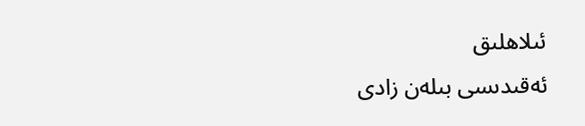ئىلاھلىق
ئەقىدىسى بىلەن زادى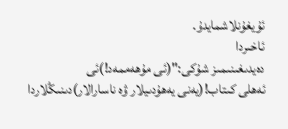ئۇيغۇنلاشمايدۇ.
ئاخىردا
دەيدىغىنىمىز شۇكى:"(ئى مۇھەممەد!)ئى
ئەھلى كىتاب!(يەنى يەھۇدىيلار ۋە ناسارالار)دىنىڭلاردا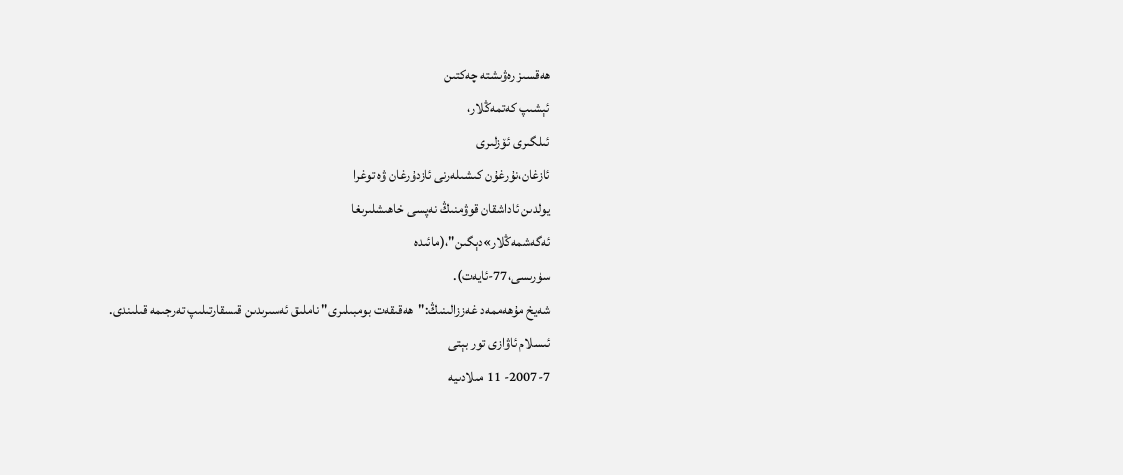ھەقسىز رەۋىشتە چەكتىن
ئېشىپ كەتمەڭلار،
ئىلگىرى ئۆزلىرى
ئازغان،نۇرغۇن كىشىلەرنى ئازدۇرغان ۋە توغرا
يولدىن ئاداشقان قوۋمنىڭ نەپسى خاھىشلىرىغا
ئەگەشمەڭلار»دېگىن"،(مائىدە
سۈرىسى،77-ئايەت).
شەيخ مۇھەممەد غەززالىنىڭ:"ھەقىقەت بومبىلىرى" ناملىق ئەسىرىدىن قىسقارتىلىپ تەرجىمە قىلىندى.
ئىسلام ئاۋازى تور بېتى
2007-7- 11 مىلادىيە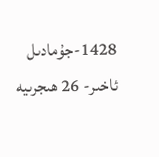1428-جۇمادىل ئاخىر- 26 ھىجرىيە